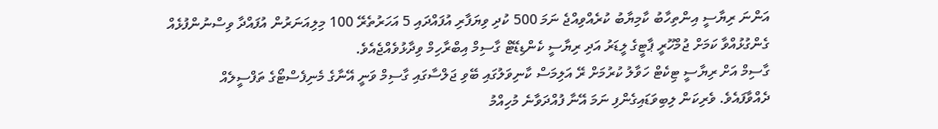އަންނަ ރިޔާސީ އިންތިހާބު ކާމިޔާބު ކުރެއްވިއްޖެ ނަމަ 500 ކުދި ވިޔަފާރި އުފައްދައި 5 އަހަރުތެރޭ 100 މިލިއަނަރުން އުފައްދާ ވިސްނުންފުޅެއް ގެންގުޅުއްވާ ކަމަށް ޖުމްހޫރީ ޕާޓީގެ ލީޑަރު އަދި ރިޔާސީ ކެންޑިޑޭޓް ގާސިމް އިބްރާހިމް ވިދާޅުވެއްޖެއެވެ.
ގާސިމް އަށް ރިޔާސީ ޓިކެޓް ހަވާލު ކުރުމަށް ރޭ އަލިމަސް ކާނިވަލުގައި ބޭވި ޖަލްސާގައި ގާސިމް ވަނީ އޭނާގެ މެނިފެސްޓޯގެ ތަފްސީލެއް ދެއްވާފައެވެ. ވެރިކަން ލިބިވަޑައިގެންފި ނަމަ އޭނާ ފުއްދަވާނެ މުހިއްމު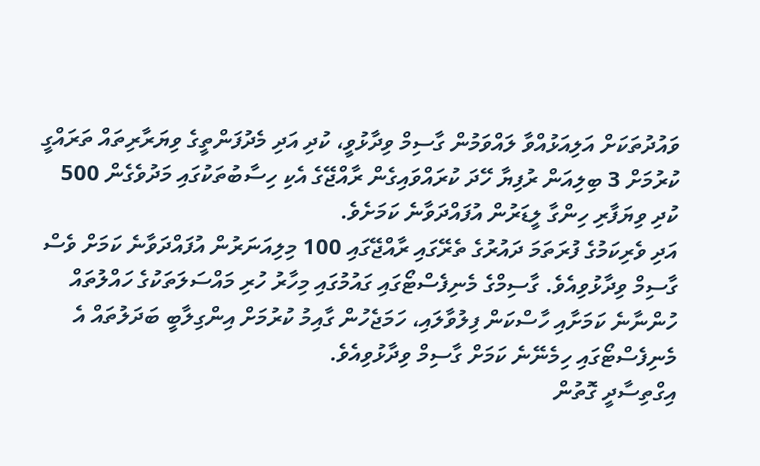ވައުދުތަކަށް އަލިއަޅުއްވާ ލައްވަމުން ގާސިމް ވިދާޅުވީ، ކުދި އަދި މެދުފަންތީގެ ވިޔަރާރިތައް ތަރައްގީ ކުރުމަށް 3 ބިލިއަން ރުފިޔާ ހޭދަ ކުރައްވައިގެން ރާއްޖޭގެ އެކި ހިސާބުތަކުގައި މަދުވެގެން 500 ކުދި ވިޔަފާރި ހިންގާ ލީޑަރުން އުފައްދަވާނެ ކަމަށެވެ.
އަދި ވެރިކަމުގެ ފުރަތަމަ ދައުރުގެ ތެރޭގައި ރާއްޖޭގައި 100 މިލިއަނަރުން އުފައްދަވާނެ ކަމަށް ވެސް ގާސިމް ވިދާޅުވިއެވެ. ގާސިމްގެ މެނިފެސްޓޯގައި ގައުމުގައި މިހާރު ހުރި މައްސަލަތަކުގެ ހައްލުތައް ހުންނާނެ ކަމަށާއި ހާސްކަން ފިލުވާލައި، ހަމަޖެހުން ގާއިމު ކުރުމަށް އިންގިލާބީ ބަދަލުތައް އެ މެނިފެސްޓޯގައި ހިމެނޭނެ ކަމަށް ގާސިމް ވިދާޅުވިއެވެ.
އިގްތިސާދީ ގޮތުން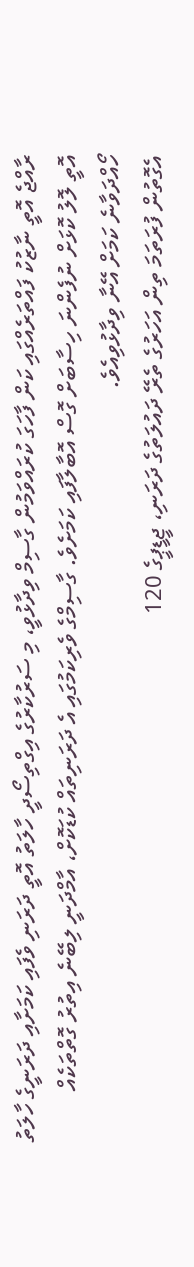ރާއްޖެ އޮތީ ނާޒުކު ފައްތަރެއްގައި ކަން ފާހަގަ ކުރައްވަމުން ގާސިމް ވިދާޅުވީ، މި ސަރުކާރުގެ އިގްތިސޯދީ ހާލަތު އޮތީ ދަރަނި ވެފައި ކަމަށާއި ދަރަނީގެ ހާލަތު އޮތީ ލޮލު ކޮޅަށް ނުފެންނަ ހިސާބަށް ގޮސް އޮބާލާފައި ކަމަށެވެ. ގާސިމްގެ ވެރިކަމުގައި އެ ދަރަނިތައް ކުޑަކޮށް، އާމްދަނީ ލިބޭނެ އިތުރު ގޮތްތަކެއް ހޯއްދަވާނެ ކަމަށް އޭނާ ވިދާޅުވިއެވެ.
އެގޮތުން ފުރަތަމަ ތިން އަހަރުގެ ތެރޭ ދައުލަތުގެ ދަރަނި، ޖީޑީޕީގެ 120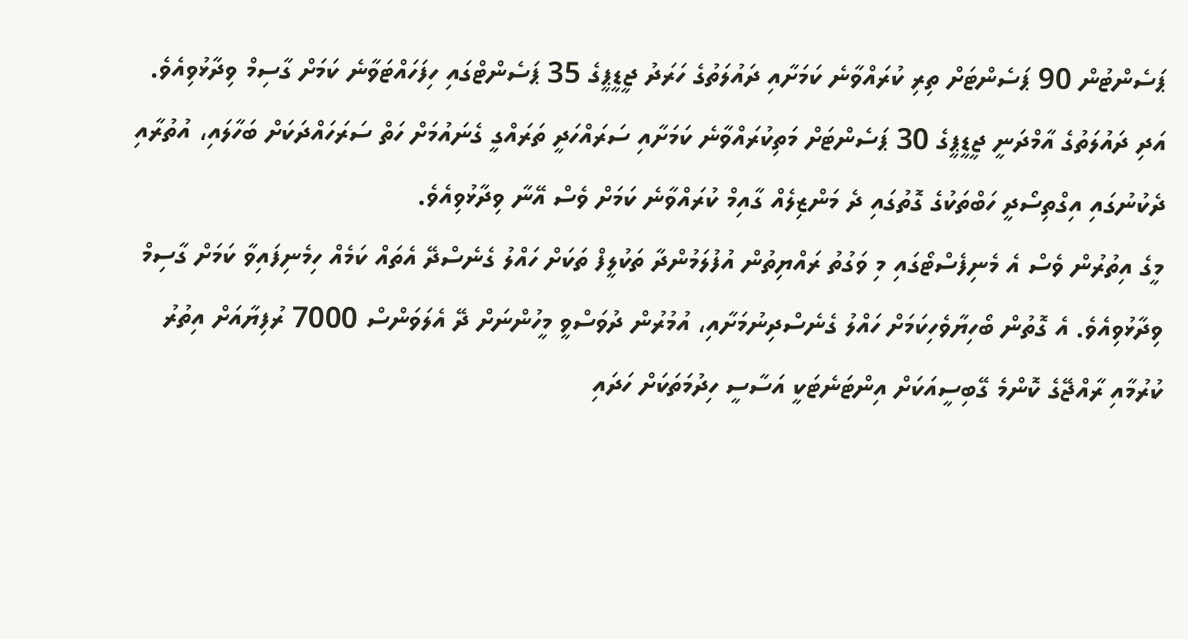ޕަސެންޓުން 90 ޕަސެންޓަށް ތިރި ކުރައްވާނެ ކަމަށާއި ދައުލަތުގެ ހަރަދު ޖީޑީޕީގެ 35 ޕަސެންޓްގައި ހިފަހައްޓަވާނެ ކަމަށް ގާސިމް ވިދާޅުވިއެވެ. އަދި ދައުލަތުގެ އާމްދަނީ ޖީޑީޕީގެ 30 ޕަސެންޓަށް މަތިކުރައްވާނެ ކަމަށާއި ސަރައްހަދީ ތަރައްގީ ގެނައުމަށް ހަތް ސަރަހައްދަކަށް ބަހާލައި، އުތުރާއި ދެކުނުގައި އިގްތިސޯދީ ހަބްތަކުގެ ގޮތުގައި ދެ މަންޒިލެއް ގާއިމް ކުރައްވާނެ ކަމަށް ވެސް އޭނާ ވިދާޅުވިއެވެ.
މީގެ އިތުރުން ވެސް އެ މެނިފެސްޓޯގައި މި ވަގުތު ރައްޔިތުން އުފުލަމުންދާ ތަކުލީފް ތަކަށް ހައްލު ގެނެސްދޭ އެތައް ކަމެއް ހިމެނިފައިވާ ކަމަށް ގާސިމް ވިދާޅުވިއެވެ. އެ ގޮތުން ބޯހިޔާވެހިކަމަށް ހައްލު ގެނެސްދިނުމަށާއި، އުމުރުން ދުވަސްވީ މީހުންނަށް ދޭ އެލަވަންސް 7000 ރުފިޔާއަށް އިތުރު ކުރުމާއި ރާއްޖޭގެ ކޮންމެ ގޭބިސީއަކަށް އިންޓަނެޓަކީ އަސާސީ ހިދުމަތަކަށް ހަދައި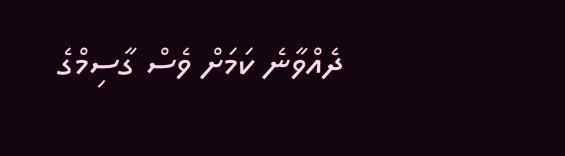ދެއްވާނެ ކަމަށް ވެސް ގާސިމްގެ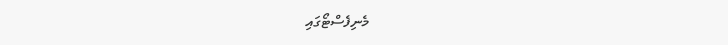މެނިފެސްޓޯގައި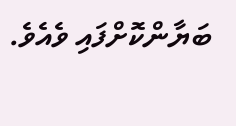ބަޔާންކޮށްފައި ވެއެވެ.